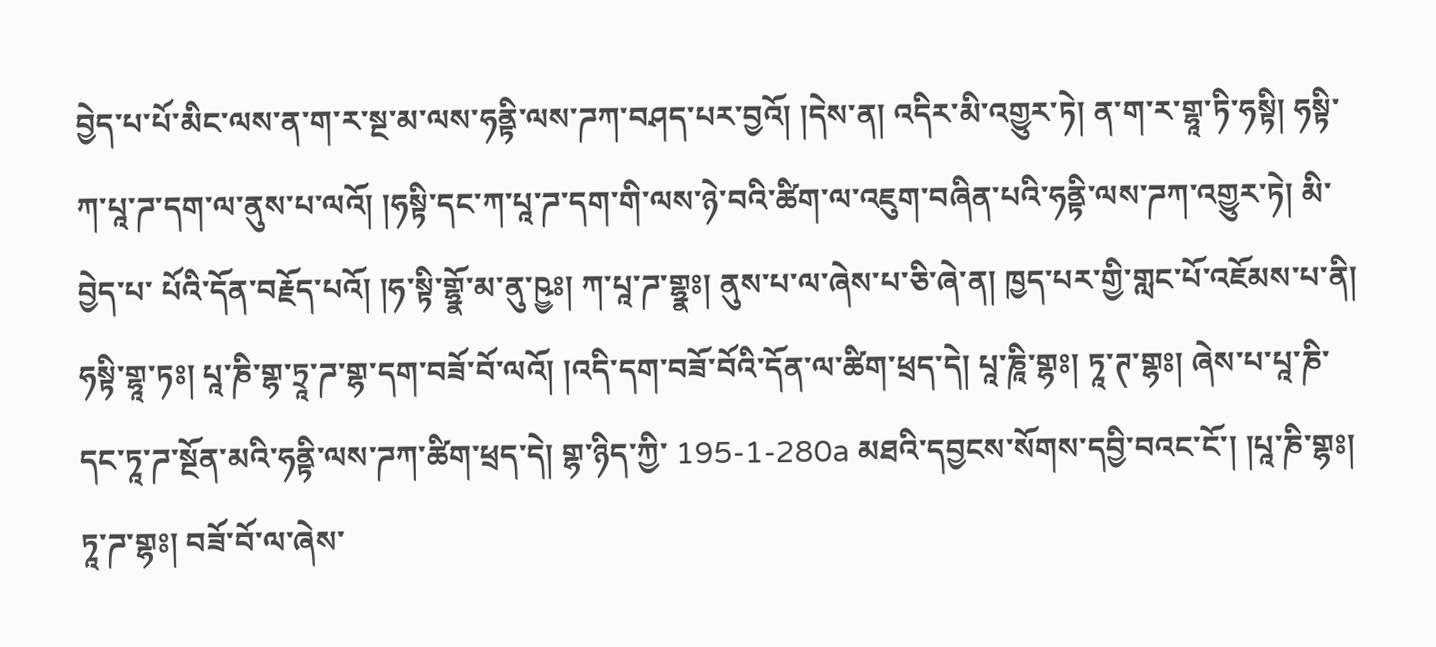བྱེད་པ་པོ་མིང་ལས་ན་ག་ར་སྔ་མ་ལས་ཧནྟི་ལས་ཌཀ་བཤད་པར་བྱའོ། །དེས་ན། འདིར་མི་འགྱུར་ཏེ། ན་ག་ར་གྷཱ་ཏི་ཧསྟི། ཧསྟི་ཀ་པཱ་ཌ་དག་ལ་ནུས་པ་ལའོ། །ཧསྟི་དང་ཀ་པཱ་ཌ་དག་གི་ལས་ཉེ་བའི་ཚིག་ལ་འཇུག་བཞིན་པའི་ཧནྟི་ལས་ཌཀ་འགྱུར་ཏེ། མི་བྱེད་པ་ པོའི་དོན་བརྗོད་པའོ། །ཧ་སྟི་གྷྣོ་མ་ནུ་ཥྱཿ། ཀ་པཱ་ཌ་གྷྣཿ། ནུས་པ་ལ་ཞེས་པ་ཅི་ཞེ་ན། ཁྱད་པར་གྱི་གླང་པོ་འཇོམས་པ་ནི། ཧསྟི་གྷཱ་ཏཿ། པཱ་ཎི་གྷ་ཏྲཱ་ཌ་གྷ་དག་བཟོ་བོ་ལའོ། །འདི་དག་བཟོ་བོའི་དོན་ལ་ཚིག་ཕྲད་དེ། པཱ་ཎཱི་གྷཿ། ཏཱ་ཊ་གྷཿ། ཞེས་པ་པཱ་ཎི་དང་ཏཱ་ཌ་སྔོན་མའི་ཧནྟི་ལས་ཌཀ་ཚིག་ཕྲད་དེ། གྷ་ཉིད་ཀྱི་ 195-1-280a མཐའི་དབྱངས་སོགས་དབྱི་བའང་ངོ་། །པཱ་ཎི་གྷཿ། ཏཱ་ཌ་གྷཿ། བཟོ་བོ་ལ་ཞེས་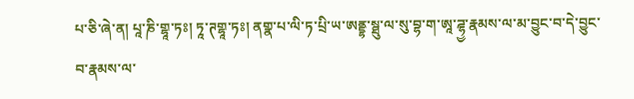པ་ཅི་ཞེ་ན། པཱ་ཎི་གྷཱ་ཏཿ། ཏཱ་ཊགྷཱ་ཏཿ། ནགྣ་པ་ལི་ཏ་པྲི་ཡ་ཨནྡྷ་སྠུ་ལ་སུ་བྷ་ག་ཨཱ་ཌྷྱ་རྣམས་ལ་མ་བྱུང་བ་དེ་བྱུང་བ་རྣམས་ལ་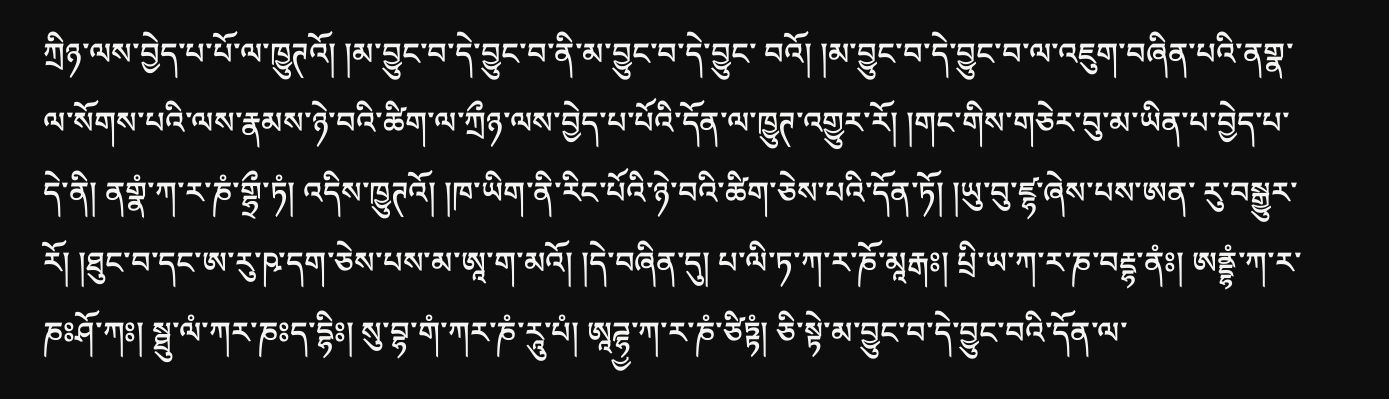ཀྲིཉ་ལས་བྱེད་པ་པོ་ལ་ཁྱུཊའོ། །མ་བྱུང་བ་དེ་བྱུང་བ་ནི་མ་བྱུང་བ་དེ་བྱུང་ བའོ། །མ་བྱུང་བ་དེ་བྱུང་བ་ལ་འཇུག་བཞིན་པའི་ནགྣ་ལ་སོགས་པའི་ལས་རྣམས་ཉེ་བའི་ཚིག་ལ་ཀྲྀཉ་ལས་བྱེད་པ་པོའི་དོན་ལ་ཁྱུཊ་འགྱུར་རོ། །གང་གིས་གཅེར་བུ་མ་ཡིན་པ་བྱེད་པ་དེ་ནི། ནགྣཾ་ཀ་ར་ཎཾ་གྷྲྀ་ཏཾ། འདིས་ཁྱུཊའོ། །ཁ་ཡིག་ནི་རིང་པོའི་ཉེ་བའི་ཚིག་ཅེས་པའི་དོན་ཏོ། །ཡུ་བུ་ཛྷ་ཞེས་པས་ཨན་ རུ་བསྒྱུར་རོ། །ཐུང་བ་དང་ཨ་རུ་ཥ་དག་ཅེས་པས་མ་ཨཱ་ག་མའོ། །དེ་བཞིན་དུ། པ་ལི་ཏ་ཀ་ར་ཎོ་མཱརྒཿ། པྲི་ཡ་ཀ་ར་ཎ་བརྡྷ་ནཾཿ། ཨནྡྷཾ་ཀ་ར་ཎཿཤོ་ཀཿ། སྠུ་ལཾ་ཀར་ཎཿད་དྷིཿ། སུ་བྷ་གཾ་ཀར་ཎཾ་རཱུ་པཾ། ཨཱཌྷྱ་ཀ་ར་ཎཾ་ཙིཏྟཾ། ཅི་སྟེ་མ་བྱུང་བ་དེ་བྱུང་བའི་དོན་ལ་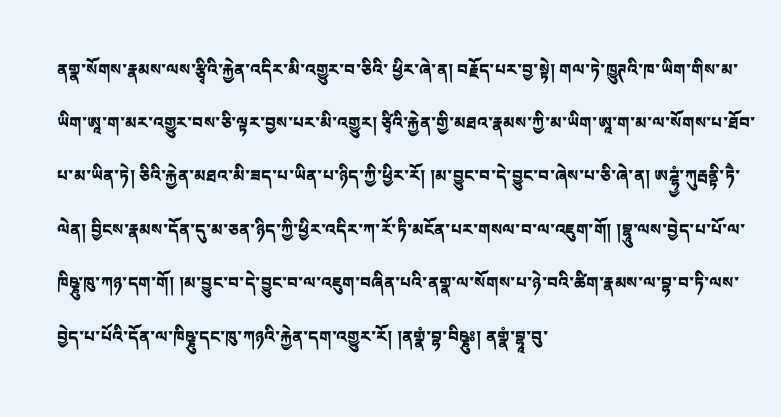ནགྣ་སོགས་རྣམས་ལས་རྩྭིའི་རྐྱེན་འདིར་མི་འགྱུར་བ་ཅིའི་ ཕྱིར་ཞེ་ན། བརྗོད་པར་བྱ་སྟེ། གལ་ཏེ་ཁྱུཊའི་ཁ་ཡིག་གིས་མ་ཡིག་ཨཱ་ག་མར་འགྱུར་བས་ཅི་ལྟར་བྱས་པར་མི་འགྱུར། ཙྭིའི་རྐྱེན་གྱི་མཐའ་རྣམས་ཀྱི་མ་ཡིག་ཨཱ་ག་མ་ལ་སོགས་པ་ཐོབ་པ་མ་ཡིན་ཏེ། ཅིའི་རྐྱེན་མཐའ་མི་ཟད་པ་ཡིན་པ་ཉིད་ཀྱི་ཕྱིར་རོ། །མ་བྱུང་བ་དེ་བྱུང་བ་ཞེས་པ་ཅི་ཞེ་ན། ཨཌྷྱཾ་ཀུརྦནྟི་ཏཻ་ལེན། བྱིངས་རྣམས་དོན་དུ་མ་ཅན་ཉིད་ཀྱི་ཕྱིར་འདིར་ཀ་རོ་ཏི་མངོན་པར་གསལ་བ་ལ་འཇུག་གོ། །བྷཱུ་ལས་བྱེད་པ་པོ་ལ་ཁིཥྞུ་ཁུ་ཀཉ་དག་གོ། །མ་བྱུང་བ་དེ་བྱུང་བ་ལ་འཇུག་བཞིན་པའི་ནགྣ་ལ་སོགས་པ་ཉེ་བའི་ཚིག་རྣམས་ལ་བྷ་བ་ཏི་ལས་བྱེད་པ་པོའི་དོན་ལ་ཁིཥྞུ་དང་ཁུ་ཀཉའི་རྐྱེན་དག་འགྱུར་རོ། །ནགྣཾ་བྷ་བིཥྞུཿ། ནགྣཾ་བྷཱ་བུ་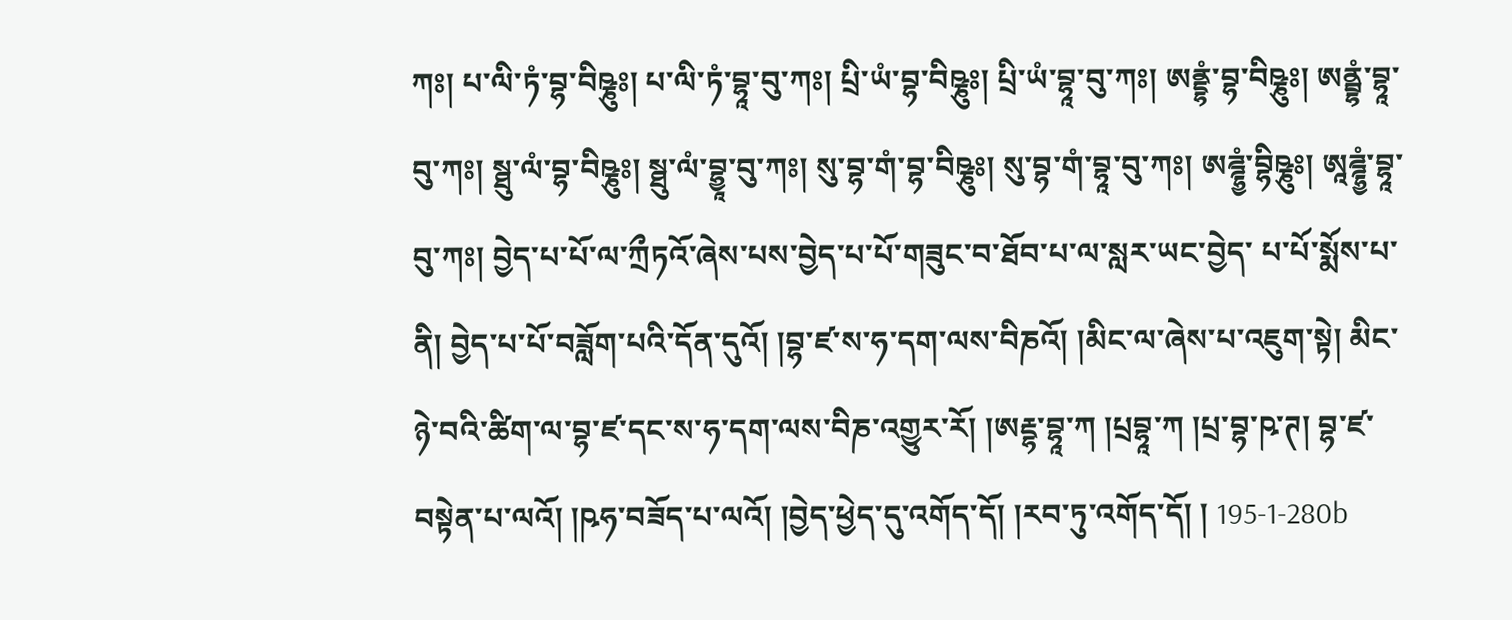ཀཿ། པ་ལི་ཏཾ་བྷ་བིཥྞུཿ། པ་ལི་ཏཾ་བྷཱ་བུ་ཀཿ། པྲི་ཡཾ་བྷ་བིཥྞུཿ། པྲི་ཡཾ་བྷཱ་བུ་ཀཿ། ཨནྡྷཾ་བྷ་བིཥྞུཿ། ཨནྦྷཾ་བྷཱ་བུ་ཀཿ། སྠུ་ལཾ་བྷ་བིཥྞུཿ། སྠུ་ལཾ་བྷྱཱ་བུ་ཀཿ། སུ་བྷ་གཾ་བྷ་བིཥྞུཿ། སུ་བྷ་གཾ་བྷཱ་བུ་ཀཿ། ཨཌྜྷྱཾ་བྷིཥྞུཿ། ཨཱཌྜྷྱཾ་བྷཱ་བུ་ཀཿ། བྱེད་པ་པོ་ལ་ཀྲྀཏའོ་ཞེས་པས་བྱེད་པ་པོ་གཟུང་བ་ཐོབ་པ་ལ་སླར་ཡང་བྱེད་ པ་པོ་སྨོས་པ་ནི། བྱེད་པ་པོ་བཟློག་པའི་དོན་དུའོ། །བྷ་ཛ་ས་ཧ་དག་ལས་བིཎའོ། །མིང་ལ་ཞེས་པ་འཇུག་སྟེ། མིང་ཉེ་བའི་ཚིག་ལ་བྷ་ཛ་དང་ས་ཧ་དག་ལས་བིཎ་འགྱུར་རོ། །ཨརྡྷ་བྷཱ་ཀ །པྲབྷཱ་ཀ །པྲ་བྷ་ཥ་ཊ། བྷ་ཛ་བསྟེན་པ་ལའོ། །ཥཧ་བཟོད་པ་ལའོ། །བྱེད་ཕྱེད་དུ་འགོད་དོ། །རབ་ཏུ་འགོད་དོ། ། 195-1-280b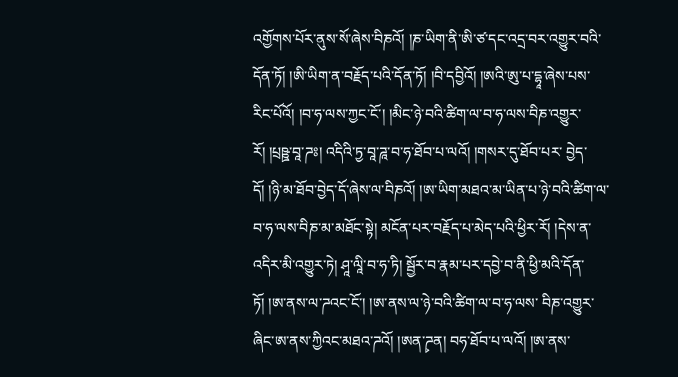འགྱོགས་པོར་ནུས་སོ་ཞེས་བིཎའོ། །ཎ་ཡིག་ནི་ཨི་ཙ་དང་འདྲ་བར་འགྱུར་བའི་དོན་ཏོ། །ཨི་ཡིག་ན་བརྗོད་པའི་དོན་ཏོ། །བི་དབྱིའོ། །ཨའི་ཨུ་པ་དྷཱ་ཞེས་པས་རིང་པོའོ། །བ་ཧ་ལས་ཀྱང་ངོ་། །མིང་ཉེ་བའི་ཚིག་ལ་བ་ཧ་ལས་བིཎ་འགྱུར་རོ། །པྲཥྛ་བཱ་ཌཿ། འདིའི་ཏྱ་བཱ་ཌཱ་བ་ཧ་ཐོབ་པ་ལའོ། །གསར་དུ་ཐོབ་པར་ བྱེད་དོ། །ཉི་མ་ཐོབ་བྱེད་དོ་ཞེས་ལ་བིཎའོ། །ཨ་ཡིག་མཐའ་མ་ཡིན་པ་ཉེ་བའི་ཚིག་ལ་བ་ཧ་ལས་བིཎ་མ་མཐོང་སྟེ། མངོན་པར་བརྗོད་པ་མེད་པའི་ཕྱིར་རོ། །དེས་ན་འདིར་མི་འགྱུར་ཏེ། ཤཱ་ལཱི་བ་ཧ་ཏི། སྦྱོར་བ་རྣམ་པར་དབྱེ་བ་ནི་ཕྱི་མའི་དོན་ཏོ། །ཨ་ནས་ལ་ཌའང་ངོ་། །ཨ་ནས་ལ་ཉེ་བའི་ཚིག་ལ་བ་ཧ་ལས་ བིཎ་འགྱུར་ཞིང་ཨ་ནས་ཀྱིའང་མཐའ་ཌའོ། །ཨན་ཌྭན། བཧ་ཐོབ་པ་ལའོ། །ཨ་ནས་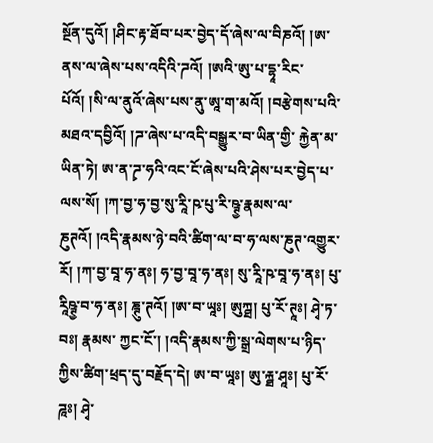སྔོན་དུའོ། །ཤིང་རྟ་ཐོབ་པར་བྱེད་དོ་ཞེས་ལ་བིཎའོ། །ཨ་ནས་ལ་ཞེས་པས་འདིའི་ཌའོ། །ཨའི་ཨུ་པ་དྷཱ་རིང་པོའོ། །སི་ལ་ནུའོ་ཞེས་པས་ནུ་ཨཱ་ག་མའོ། །བརྩེགས་པའི་མཐའ་དབྱིའོ། །ཌ་ཞེས་པ་འདི་བསྒྱུར་བ་ཡིན་གྱི་ རྐྱེན་མ་ཡིན་ཏེ། ཨ་ན་ཌྭ་ཧའི་འང་ངོ་ཞེས་པའི་ཤེས་པར་བྱེད་པ་ལས་སོ། །ཀ་བྱ་ཧ་བྱ་སུ་རཱི་ཥ་པུ་རི་ཥྚྱ་རྣམས་ལ་ཎུཊའོ། །འདི་རྣམས་ཉེ་བའི་ཚིག་ལ་བ་ཧ་ལས་ཎུཊ་འགྱུར་རོ། །ཀ་བྱ་བཱ་ཧ་ནཿ། ཧ་བྱ་བཱ་ཧ་ནཿ། སུ་རཱི་ཥ་བཱ་ཧ་ནཿ། པུ་རཱིཥྚྱ་བ་ཧ་ནཿ། ཎྚུ་ཊའོ། །ཨ་བ་ཡཱཿ། ཨུཀྠ། པུ་རོ་ཊཱཿ། ཤྭེ་ཏ་བཿ། རྣམས་ ཀྱང་ངོ་། །འདི་རྣམས་ཀྱི་སྒྲ་ལེགས་པ་ཉིད་ཀྱིས་ཚིག་ཕྲད་དུ་བརྗོད་དེ། ཨ་བ་ཡཱཿ། ཨུ་རྐྠ་ཤཱཿ། པུ་རོ་ཌཱཿ། ཤྭེ་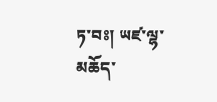ཏ་བཿ། ཡཛ་ལྷ་མཆོད་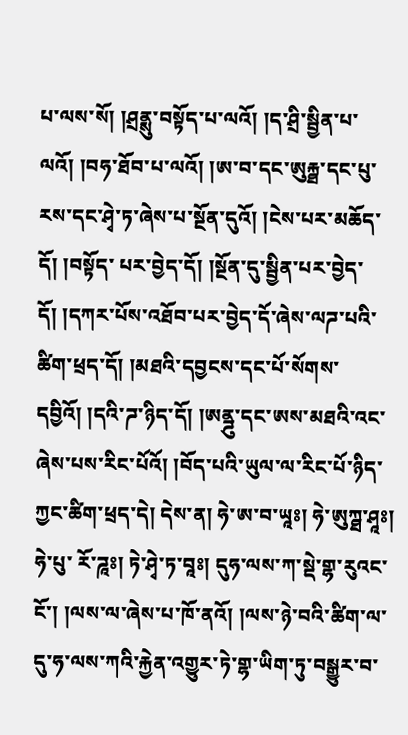པ་ལས་སོ། །ཤྲནྶུ་བསྟོད་པ་ལའོ། །ད་ཤྲི་སྦྱིན་པ་ལའོ། །བཧ་ཐོབ་པ་ལའོ། །ཨ་བ་དང་ཨུརྐྠ་དང་པུ་རས་དང་ཤྭེ་ཏ་ཞེས་པ་སྔོན་དུའོ། །ངེས་པར་མཆོད་དོ། །བསྟོད་ པར་བྱེད་དོ། །སྔོན་དུ་སྦྱིན་པར་བྱེད་དོ། །དཀར་པོས་འཐོབ་པར་བྱེད་དོ་ཞེས་ལཌ་པའི་ཚིག་ཕྲད་དོ། །མཐའི་དབྱངས་དང་པོ་སོགས་དབྱིའོ། །དའི་ཌ་ཉིད་དོ། །ཨནྜུ་དང་ཨས་མཐའི་འང་ཞེས་པས་རིང་པོའོ། །བོད་པའི་ཡུལ་ལ་རིང་པོ་ཉིད་ཀྱང་ཚིག་ཕྲད་དེ། དེས་ན། ཧེ་ཨ་བ་ཡཱཿ། ཧེ་ཨུཀྠ་ཤཱཿ། ཧེ་པུ་ རོ་ཌཱཿ། ཏེ་ཤྭེ་ཏ་བཱཿ། དུཧ་ལས་ཀ་སྡེ་གྷ་རུའང་ངོ་། །ལས་ལ་ཞེས་པ་ཁོ་ནའོ། །ལས་ཉེ་བའི་ཚིག་ལ་དུ་ཧ་ལས་ཀའི་རྐྱེན་འགྱུར་ཏེ་གྷ་ཡིག་ཏུ་བསྒྱུར་བ་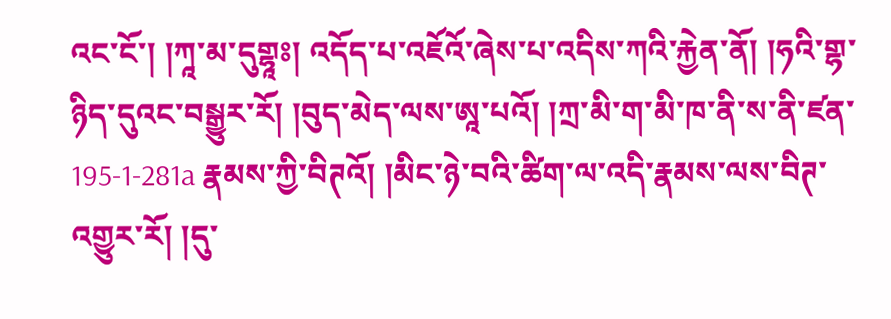འང་ངོ་། །ཀཱ་མ་དུགྷཱཿ། འདོད་པ་འཇོའོ་ཞེས་པ་འདིས་ཀའི་རྐྱེན་ནོ། །ཧའི་གྷ་ཉིད་དུའང་བསྒྱུར་རོ། །བུད་མེད་ལས་ཨཱ་པའོ། །ཀྲ་མི་ག་མི་ཁ་ནི་ས་ནི་ཛན་ 195-1-281a རྣམས་ཀྱི་བིཊའོ། །མིང་ཉེ་བའི་ཚིག་ལ་འདི་རྣམས་ལས་བིཊ་འགྱུར་རོ། །དུ་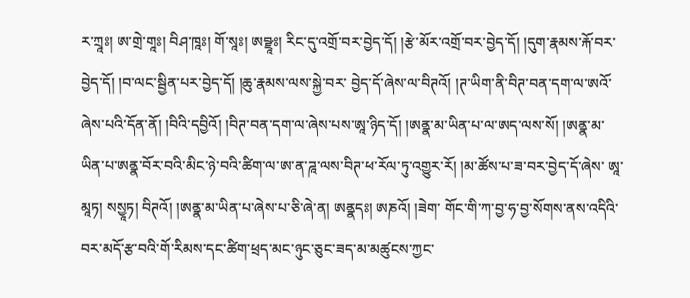ར་ཀྲཱཿ། ཨ་གྲེ་གཱཿ། བིཤ་ཁཱཿ། གོ་སཱཿ། ཨབྫཱཿ། རིང་དུ་འགྲོ་བར་བྱེད་དོ། །རྩེ་མོར་འགྲོ་བར་བྱེད་དོ། །དུག་རྣམས་རྐོ་བར་བྱེད་དོ། །བ་ལང་སྦྱིན་པར་བྱེད་དོ། །ཆུ་རྣམས་ལས་སྐྱེ་བར་ བྱེད་དོ་ཞེས་ལ་བིཊའོ། །ཊ་ཡིག་ནི་བིཊ་བན་དག་ལ་ཨའོ་ཞེས་པའི་དོན་ནོ། །བིའི་དབྱིའོ། །བིཊ་བན་དག་ལ་ཞེས་པས་ཨཱ་ཉིད་དོ། །ཨནྣ་མ་ཡིན་པ་ལ་ཨད་ལས་སོ། །ཨནྣ་མ་ཡིན་པ་ཨནྣ་བོར་བའི་མིང་ཉེ་བའི་ཚིག་ལ་ཨ་ན་ཌཱ་ལས་བིཊ་ཕ་རོལ་ཏུ་འགྱུར་རོ། །མ་ཚོས་པ་ཟ་བར་བྱེད་དོ་ཞེས་ ཨཱ་མཱཏ། སསྱཱཏ། བིཊའོ། །ཨནྣ་མ་ཡིན་པ་ཞེས་པ་ཅི་ཞེ་ན། ཨནྣདཿ། ཨཎའོ། །ཟེག་ གོང་གི་ཀ་བྱ་ཧ་བྱ་སོགས་ནས་འདིའི་བར་མདོ་རྩ་བའི་གོ་རིམས་དང་ཚིག་ཕྲད་མང་ཉུང་ཅུང་ཟད་མ་མཚུངས་ཀྱང་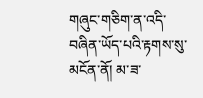གཞུང་གཅིག་ན་འདི་བཞིན་ཡོད་པའི་རྟགས་སུ་མངོན་ནོ། མ་ཟ་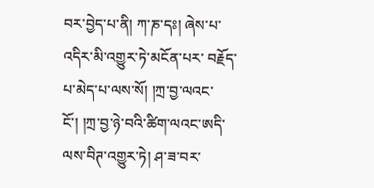བར་བྱེད་པ་ནི། ཀ་ཎ་དཿ། ཞེས་པ་འདིར་མི་འགྱུར་ཏེ་མངོན་པར་ བརྗོད་པ་མེད་པ་ལས་སོ། །ཀྲ་བྱ་ལའང་ངོ་། །ཀྲ་བྱ་ཉེ་བའི་ཚིག་ལའང་ཨདི་ལས་བིཊ་འགྱུར་ཏེ། ཤ་ཟ་བར་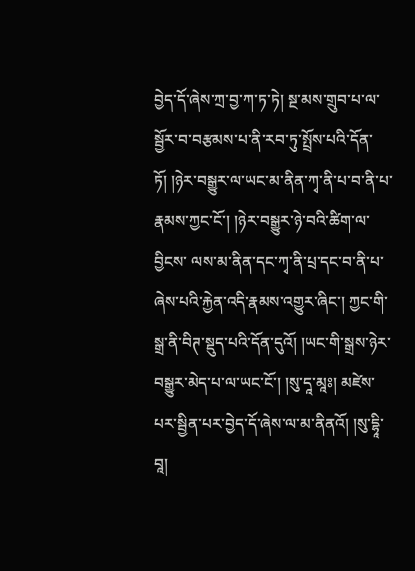བྱེད་དོ་ཞེས་ཀྲ་བྱ་ཀ་ཏ་ཏེ། སྔ་མས་གྲུབ་པ་ལ་སྦྱོར་བ་བརྩམས་པ་ནི་རབ་ཏུ་སྤྲོས་པའི་དོན་ཏོ། །ཉེར་བསྒྱུར་ལ་ཡང་མ་ནིན་ཀྭ་ནི་པ་བ་ནི་པ་རྣམས་ཀྱང་ངོ་། །ཉེར་བསྒྱུར་ཉེ་བའི་ཚིག་ལ་བྱིངས་ ལས་མ་ནིན་དང་ཀྭ་ནི་པྲ་དང་བ་ནི་པ་ཞེས་པའི་རྐྱེན་འདི་རྣམས་འགྱུར་ཞིང་། ཀྱང་གི་སྒྲ་ནི་བིཊ་སྡུད་པའི་དོན་དུའོ། །ཡང་གི་སྒྲས་ཉེར་བསྒྱུར་མེད་པ་ལ་ཡང་ངོ་། །སུ་དཱ་མཱཿ། མཛེས་པར་སྦྱིན་པར་བྱེད་དོ་ཞེས་ལ་མ་ནིནའོ། །སུ་དྷཱི་བཱ།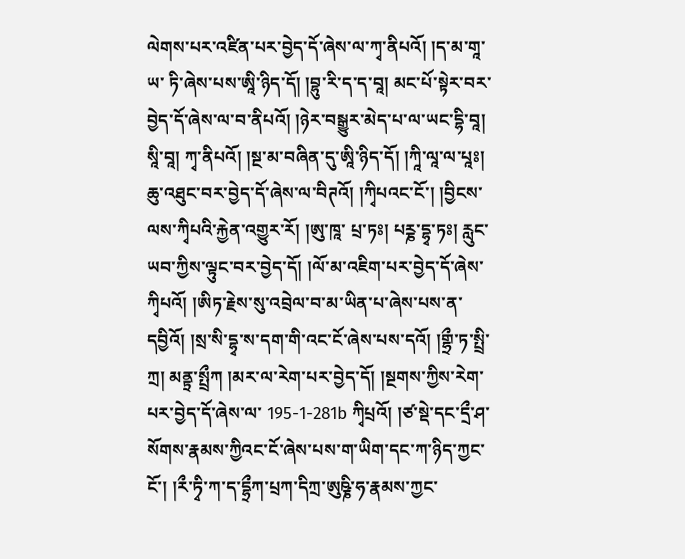ལེགས་པར་འཛིན་པར་བྱེད་དོ་ཞེས་ལ་ཀྭ་ནིཔའོ། །ད་མ་གཱ་ཡ་ ཏི་ཞེས་པས་ཨཱི་ཉིད་དོ། །བྷུ་རི་ད་ད་བཱ། མང་པོ་སྟེར་བར་བྱེད་དོ་ཞེས་ལ་བ་ནིཔའོ། །ཉེར་བསྒྱུར་མེད་པ་ལ་ཡང་དྷི་བཱ། སཱི་བཱ། ཀྭ་ནིཔའོ། །སྔ་མ་བཞིན་དུ་ཨཱི་ཉིད་དོ། །ཀཱི་ལཱ་ལ་པཱཿ། ཆུ་འཐུང་བར་བྱེད་དོ་ཞེས་ལ་བིཊའོ། །ཀྭིཔའང་ངོ་། །བྱིངས་ལས་ཀྭིཔའི་རྐྱེན་འགྱུར་རོ། །ཨུ་ཁཱ་ པྲ་ཏཿ། པཪྞ་དྷྭ་ཏཿ། རླུང་ཡབ་ཀྱིས་ལྟུང་བར་བྱེད་དོ། །ལོ་མ་འཇིག་པར་བྱེད་དོ་ཞེས་ཀྭིཔའོ། །ཨིཏ་རྗེས་སུ་འབྲེལ་བ་མ་ཡིན་པ་ཞེས་པས་ན་དབྱིའོ། །སྲ་སི་དྷྭ་ས་དག་གི་འང་ངོ་ཞེས་པས་དའོ། །གྷྲྀ་ཏ་སྤྲི་ཀྲ། མནྟྲ་སྤྲྀཀ །མར་ལ་རེག་པར་བྱེད་དོ། །སྔགས་ཀྱིས་རེག་པར་བྱེད་དོ་ཞེས་ལ་ 195-1-281b ཀྭིཔྲའོ། །ཙ་སྡེ་དང་དྲྀ་ཤ་སོགས་རྣམས་ཀྱིའང་ངོ་ཞེས་པས་ག་ཡིག་དང་ཀ་ཉིད་ཀྱང་ངོ་། །རྀ་ཏྭི་ཀ་ད་དྷྲྀཀ་པྲཀ་དིཀྲ་ཨུཥྞི་ཧ་རྣམས་ཀྱང་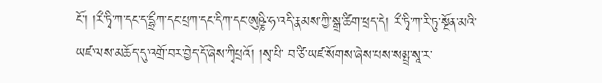ངོ་། །རྀ་ཏྭི་ཀ་དང་ད་དྷྲྀཀ་དང་པྲཀ་དང་དིཀ་དང་ཨུཥྞི་ཧ་འདི་རྣམས་ཀྱི་སྒྲ་ཚིག་ཕྲད་དེ། རྀ་ཏྭི་ཀ་རི་ཏུ་སྔོན་མའི་ཡཛ་ལས་མཆོད་དུ་འགྲོ་བར་བྱེད་དོ་ཞེས་ཀྭིཔྲའོ། །སྭ་པི་ བ་ཙི་ཡཛ་སོགས་ཞེས་པས་སམྤྲ་སཱ་ར་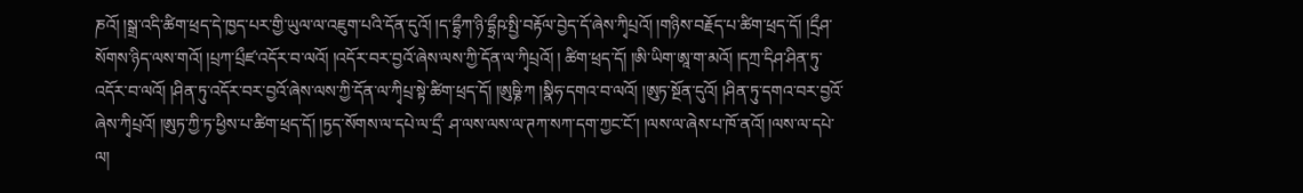ཎའོ། །སྒྲ་འདི་ཚིག་ཕྲད་དེ་ཁྱད་པར་གྱི་ཡུལ་ལ་འཇུག་པའི་དོན་དུའོ། །ད་དྷྲྀཀ་ཉི་དྷྲྀཥ་སྤྱི་བརྟོལ་བྱེད་དོ་ཞེས་ཀྭིཔྲའོ། །གཉིས་བརྗོད་པ་ཚིག་ཕྲད་དོ། །དྲྀཤ་སོགས་ཉིད་ལས་གའོ། །པྲཀ་པྲྀཛ་འདོར་བ་ལའོ། །འདོར་བར་བྱའོ་ཞེས་ལས་ཀྱི་དོན་ལ་ཀྭིཔྲའོ། ། ཚིག་ཕྲད་དོ། །ཨི་ཡིག་ཨཱ་ག་མའོ། །དཀྲ་དིཤ་ཤིན་ཏུ་འདོར་བ་ལའོ། །ཤིན་ཏུ་འདོར་བར་བྱའོ་ཞེས་ལས་ཀྱི་དོན་ལ་ཀྭིཔྲ་སྟེ་ཚིག་ཕྲད་དོ། །ཨུཥྞི་ཀ །སྣིཧ་དགའ་བ་ལའོ། །ཨུཏ་སྔོན་དུའོ། །ཤིན་ཏུ་དགའ་བར་བྱའོ་ཞེས་ཀྭིཔྲའོ། །ཨུཏ་ཀྱི་ཏ་ཕྱིས་པ་ཚིག་ཕྲད་དོ། །ཏྱད་སོགས་ལ་དཔེ་ལ་དྲྀ་ ཤ་ལས་ལས་ལ་ཊཀ་སཀ་དག་ཀྱང་ངོ་། །ལས་ལ་ཞེས་པ་ཁོ་ནའོ། །ལས་ལ་དཔེ་ལ།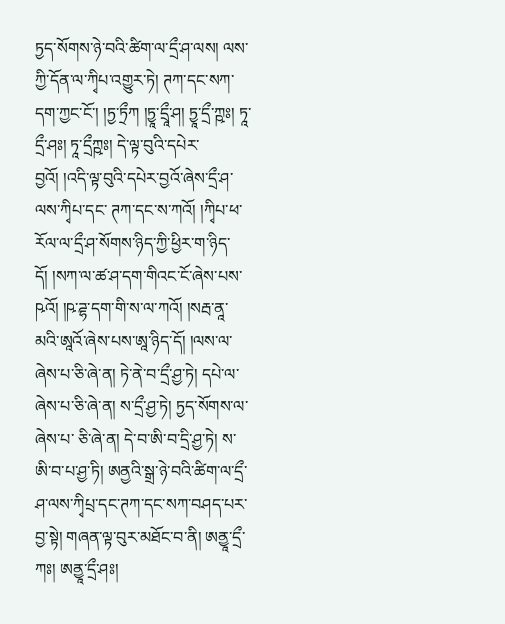ཏྱད་སོགས་ཉེ་བའི་ཚིག་ལ་དྲྀ་ཤ་ལས། ལས་ཀྱི་དོན་ལ་ཀྭིཔ་འགྱུར་ཏེ། ཊཀ་དང་སཀ་དག་ཀྱང་ངོ་། །ཏྱ་ཏྲྀཀ །ཏྱཱ་དྲཱྀ་ཤ། ཏྱཱ་དྲྀ་ཀྵཿ། ཏཱ་དྲྀ་ཤཿ། ཏཱ་དྲྀཀྵཿ། དེ་ལྟ་བུའི་དཔེར་བྱའོ། །འདི་ལྟ་བུའི་དཔེར་བྱའོ་ཞེས་དྲྀ་ཤ་ལས་ཀྭིཔ་དང་ ཊཀ་དང་ས་ཀའོ། །ཀྭིཔ་ཕ་རོལ་ལ་དྲྀ་ཤ་སོགས་ཉིད་ཀྱི་ཕྱིར་ག་ཉིད་དོ། །སཀ་ལ་ཚ་ཤ་དག་གིའང་ངོ་ཞེས་པས་ཥའོ། །ཥ་ཌྷ་དག་གི་ས་ལ་ཀའོ། །སརྦ་ནཱ་མའི་ཨཱའོ་ཞེས་པས་ཨཱ་ཉིད་དོ། །ལས་ལ་ཞེས་པ་ཅི་ཞེ་ན། ཏེ་ནེ་བ་དྲྀ་ཤྱ་ཏེ། དཔེ་ལ་ཞེས་པ་ཅི་ཞེ་ན། ས་དྲྀ་ཤྱ་ཏེ། ཏྱད་སོགས་ལ་ཞེས་པ་ ཅི་ཞེ་ན། དེ་བ་ཨི་བ་དྲི་ཤྱ་ཏེ། ས་ཨི་བ་པ་ཤྱ་ཏི། ཨནྱའི་སྒྲ་ཉེ་བའི་ཚིག་ལ་དྲྀ་ཤ་ལས་ཀྭིཔྲ་དང་ཊཀ་དང་སཀ་བཤད་པར་བྱ་སྟེ། གཞན་ལྟ་བུར་མཐོང་བ་ནི། ཨནྱཱ་དྲྀ་ཀཿ། ཨནྱཱ་དྲྀ་ཤཿ།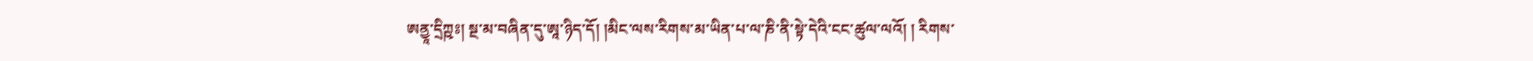ཨནྱཱ་དྲིཀྵཿ། སྔ་མ་བཞིན་དུ་ཨཱ་ཉིད་དོ། །མིང་ལས་རིགས་མ་ཡིན་པ་ལ་ཎི་ནི་སྟེ་དེའི་ངང་ཚུལ་ལའོ། ། རིགས་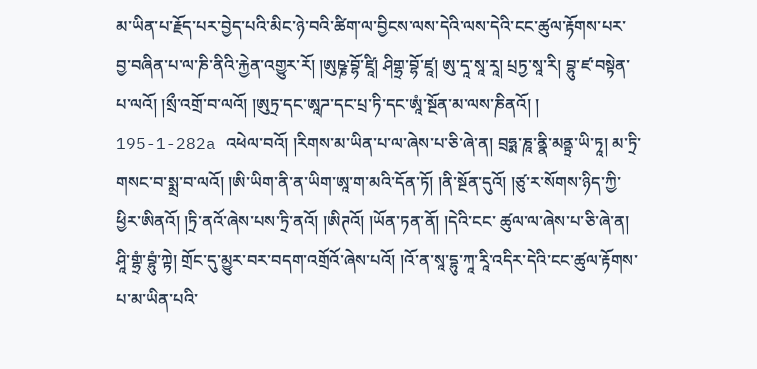མ་ཡིན་པ་རྗོད་པར་བྱེད་པའི་མིང་ཉེ་བའི་ཚིག་ལ་བྱིངས་ལས་དེའི་ལས་དེའི་ངང་ཚུལ་རྟོགས་པར་བྱ་བཞིན་པ་ལ་ཎི་ནིའི་རྐྱེན་འགྱུར་རོ། །ཨུཥྞ་བྷོ་ཛཱི། ཤིགྷྲ་བྷོ་ཛཱ། ཨུ་དཱ་སཱ་རཱ། པྲཏྱ་སཱ་རི། བྷུ་ཛ་བསྟེན་པ་ལའོ། །སྲྀ་འགྲོ་བ་ལའོ། །ཨུཏྲ་དང་ཨཱཌ་དང་པྲ་ཏི་དང་ཨཱཾ་སྔོན་མ་ལས་ཎིནའོ། ། 195-1-282a འཕེལ་བའོ། །རིགས་མ་ཡིན་པ་ལ་ཞེས་པ་ཅི་ཞེ་ན། བྲཧྨ་ཎཱ་ནྣི་མནྟྲ་ཡི་ཏཱ། མ་ཏྲི་གསང་བ་སྨྲ་བ་ལའོ། །ཨི་ཡིག་ནི་ན་ཡིག་ཨཱ་ག་མའི་དོན་ཏོ། །ནི་སྔོན་དུའོ། །ཙུ་ར་སོགས་ཉིད་ཀྱི་ཕྱིར་ཨིནའོ། །ཏྲི་ནའོ་ཞེས་པས་ཏྲི་ནའོ། །ཨིཊའོ། །ཡོན་ཏན་ནོ། །དེའི་ངང་ ཚུལ་ལ་ཞེས་པ་ཅི་ཞེ་ན། ཤཱི་གྷྲཾ་བྷུཾ་ཀྟེ། གྲོང་དུ་མྱུར་བར་བདག་འགྲོའོ་ཞེས་པའོ། །འོ་ན་སཱ་དྷུ་ཀཱ་རཱི་འདིར་དེའི་ངང་ཚུལ་རྟོགས་པ་མ་ཡིན་པའི་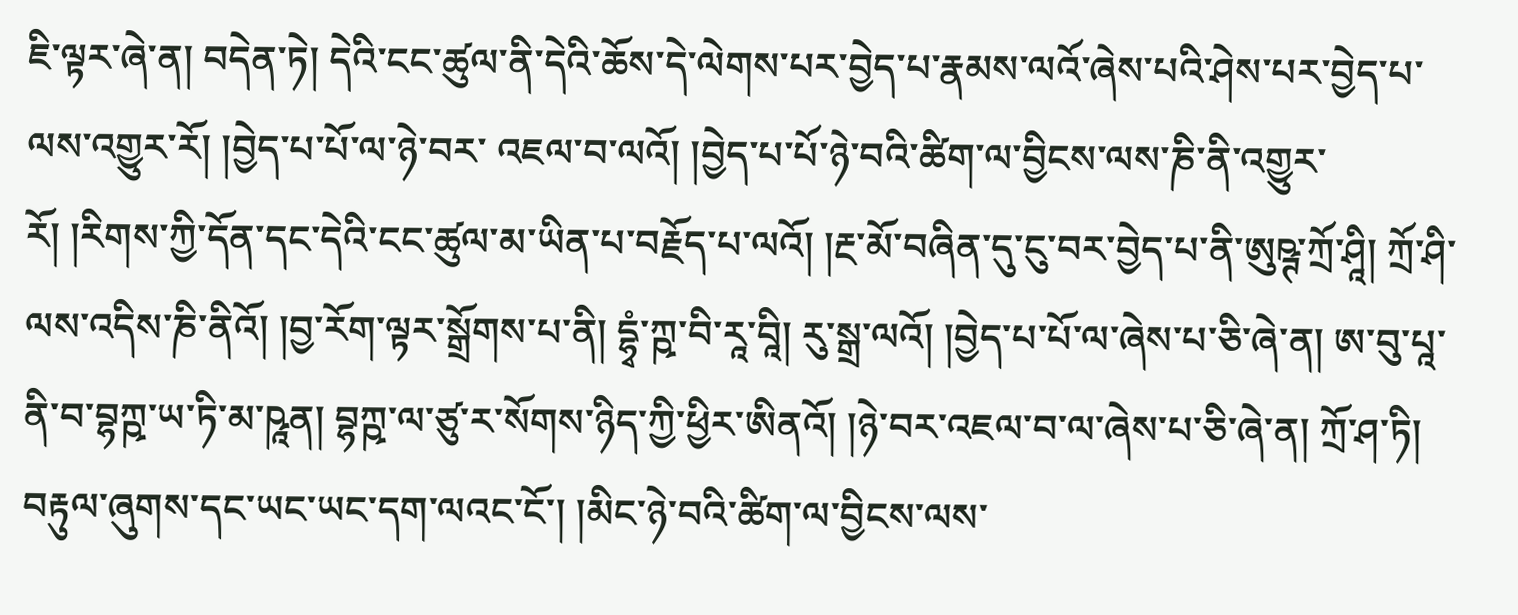ཇི་ལྟར་ཞེ་ན། བདེན་ཏེ། དེའི་ངང་ཚུལ་ནི་དེའི་ཆོས་དེ་ལེགས་པར་བྱེད་པ་རྣམས་ལའོ་ཞེས་པའི་ཤེས་པར་བྱེད་པ་ལས་འགྱུར་རོ། །བྱེད་པ་པོ་ལ་ཉེ་བར་ འཇལ་བ་ལའོ། །བྱེད་པ་པོ་ཉེ་བའི་ཚིག་ལ་བྱིངས་ལས་ཎི་ནི་འགྱུར་རོ། །རིགས་ཀྱི་དོན་དང་དེའི་ངང་ཚུལ་མ་ཡིན་པ་བརྗོད་པ་ལའོ། །རྔ་མོ་བཞིན་དུ་ངུ་བར་བྱེད་པ་ནི་ཨུཥྚ་ཀྲོ་ཤཱི། ཀྲོ་ཤི་ལས་འདིས་ཎི་ནིའོ། །བྱ་རོག་ལྟར་སྒྲོགས་པ་ནི། དྷྭཾ་ཀྵ་བི་རཱ་བཱི། རུ་སྒྲ་ལའོ། །བྱེད་པ་པོ་ལ་ཞེས་པ་ཅི་ཞེ་ན། ཨ་བུ་པཱ་ནི་བ་བྷཀྵ་ཡ་ཏི་མ་ཥཱན། བྷཀྵ་ལ་ཙུ་ར་སོགས་ཉིད་ཀྱི་ཕྱིར་ཨིནའོ། །ཉེ་བར་འཇལ་བ་ལ་ཞེས་པ་ཅི་ཞེ་ན། ཀྲོ་ཤ་ཏི། བརྟུལ་ཞུགས་དང་ཡང་ཡང་དག་ལའང་ངོ་། །མིང་ཉེ་བའི་ཚིག་ལ་བྱིངས་ལས་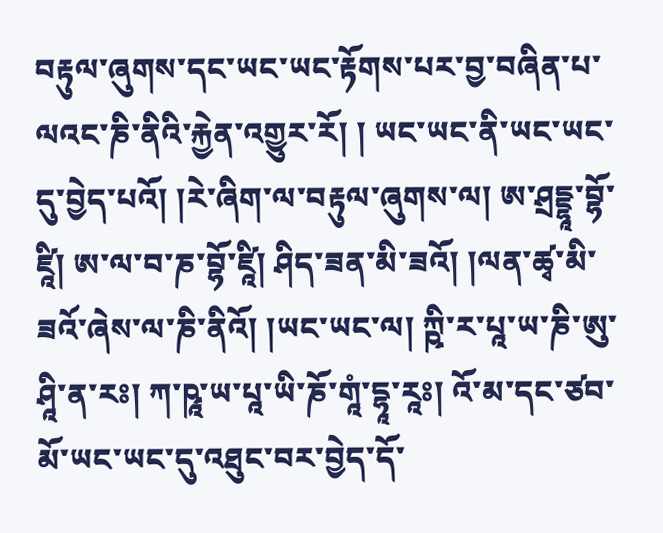བརྟུལ་ཞུགས་དང་ཡང་ཡང་རྟོགས་པར་བྱ་བཞིན་པ་ལའང་ཎི་ནིའི་རྐྱེན་འགྱུར་རོ། ། ཡང་ཡང་ནི་ཡང་ཡང་དུ་བྱེད་པའོ། །རེ་ཞིག་ལ་བརྟུལ་ཞུགས་ལ། ཨ་ཤྲདྡྷཱ་བྷོ་ཛཱི། ཨ་ལ་བ་ཎ་བྷོ་ཛཱི། ཤིད་ཟན་མི་ཟའོ། །ལན་ཚྭ་མི་ཟའོ་ཞེས་ལ་ཎི་ནིའོ། །ཡང་ཡང་ལ། ཀྵི་ར་པཱ་ཡ་ཎི་ཨུ་ཤཱི་ན་རཿ། ཀ་ཥཱ་ཡ་པཱ་ཡི་ཎོ་གཱཾ་དྷཱ་རཱཿ། འོ་མ་དང་ཙབ་མོ་ཡང་ཡང་དུ་འཐུང་བར་བྱེད་དོ་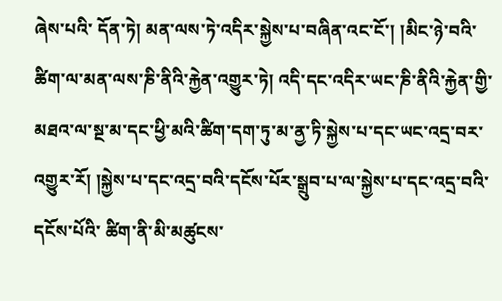ཞེས་པའི་ དོན་ཏེ། མན་ལས་ཏེ་འདིར་སྐྱེས་པ་བཞིན་འང་ངོ་། །མིང་ཉེ་བའི་ཚིག་ལ་མན་ལས་ཎི་ནིའི་རྐྱེན་འགྱུར་ཏེ། འདི་དང་འདིར་ཡང་ཎི་ནིའི་རྐྱེན་གྱི་མཐའ་ལ་སྔ་མ་དང་ཕྱི་མའི་ཚིག་དག་ཏུ་མ་ནྱ་ཏི་སྐྱེས་པ་དང་ཡང་འདྲ་བར་འགྱུར་རོ། །སྐྱེས་པ་དང་འདྲ་བའི་དངོས་པོར་སྒྲུབ་པ་ལ་སྐྱེས་པ་དང་འདྲ་བའི་དངོས་པོའི་ ཚིག་ནི་མི་མཚུངས་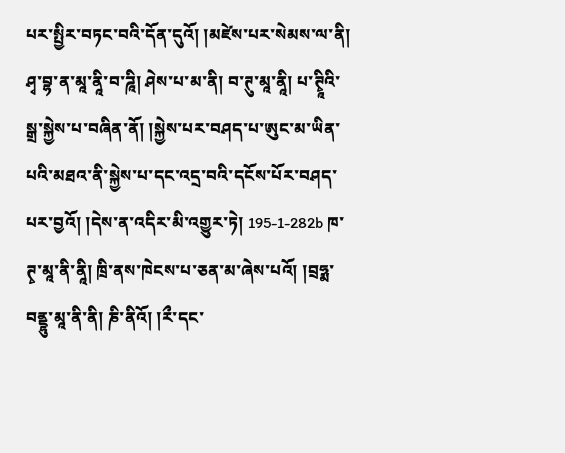པར་སྤྱིར་བཏང་བའི་དོན་དུའོ། །མཛེས་པར་སེམས་ལ་ནི། ཤྭ་བྷ་ན་མཱ་ནཱི་བ་ཌཱི། ཤེས་པ་མ་ནི། བ་ཊུ་མཱ་ནཱི། པ་ཊྭཱིའི་སྒྲ་སྐྱེས་པ་བཞིན་ནོ། །སྐྱེས་པར་བཤད་པ་ཨུང་མ་ཡིན་པའི་མཐའ་ནི་སྐྱེས་པ་དང་འདྲ་བའི་དངོས་པོར་བཤད་པར་བྱའོ། །དེས་ན་འདིར་མི་འགྱུར་ཏེ། 195-1-282b ཁ་ཊྭ་མཱ་ནི་ནཱི། ཁྲི་ནས་ཁེངས་པ་ཅན་མ་ཞེས་པའོ། །བྲཧྨ་བནྡྷུ་མཱ་ནི་ནི། ཎི་ནིའོ། །རྀ་དང་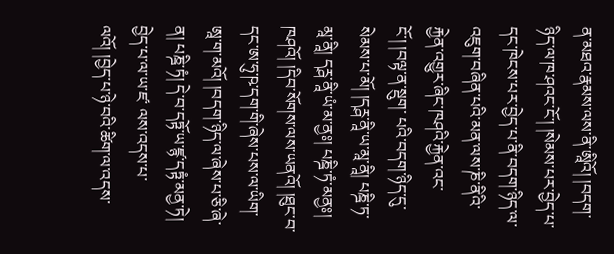ན་མཐའ་རྣམས་ལས་ནི་ཨཱིའོ། །བདག་ཉིད་ལ་ཁ་ཤའང་ངོ་། །སེམས་པར་བྱེད་པ་དང་ཁེངས་པར་བྱེད་པ་ནི་བདག་ཉིད་ལ་འཇུག་བཞིན་པའི་མན་ལས་ཎི་ནིའི་རྐྱེན་འགྱུར་ཞིང་ཁཤའི་རྐྱེན་འང་ངོ་། །བལྟ་ན་སྡུག་ པའི་བདག་ཉིད་དུ་སེམས་པ་མོ། །དཪྴ་ནཱི་ཡ་མཱ་ནཱི། པཎྜི་ཏ་མཱ་ནཱི། དཪྴ་ནཱི་ཡཾ་མ་ནྱཿ། པཎྜི་ཏཾ་མནྱཿ། ཁཤའོ། །དིབ་སོགས་ལས་ཡནའོ། །ཐུང་བ་དང་ཨ་ཧུ་ཥ་དག་གི་ཞེས་པས་ལ་ཡིག་ཨཱ་ག་མའོ། །བདག་ཉིད་ལ་ཞེས་པ་ཅི་ཞེ་ན། པཎྜི་ཏཾ། དེ་བ་དཏྟོ་ཡ་ཛྙ་དཏྟཾ་མནྱ་ཏེ། བྱེད་པ་ལ་ཡ་ཛ་ ལས་འདས་པ་ལའོ། །བྱེད་པ་ཉེ་བའི་ཚིག་ལ་འདས་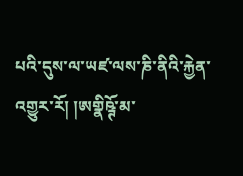པའི་དུས་ལ་ཡཛ་ལས་ཎི་ནིའི་རྐྱེན་འགྱུར་རོ། །ཨགྣིཥྚོ་མ་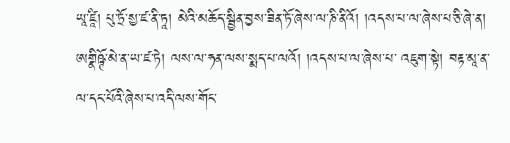ཡཱ་ཛཱི། པུ་ཏྲོ་སྱ་ཛ་ནི་ཏཱ། མེའི་མཆོད་སྦྱིན་བྱས་ཟིན་ཏོ་ཞེས་ལ་ཎི་ནིའོ། །འདས་པ་ལ་ཞེས་པ་ཅི་ཞེ་ན། ཨགྣིཥྚོ་མེ་ན་ཡ་ཛ་ཏེ། ལས་ལ་ཧན་ལས་སྨད་པ་ལའོ། །འདས་པ་ལ་ཞེས་པ་ འཇུག་སྟེ། བརྟ་མཱ་ན་ལ་དང་པོའི་ཞེས་པ་འདི་ལས་གོང་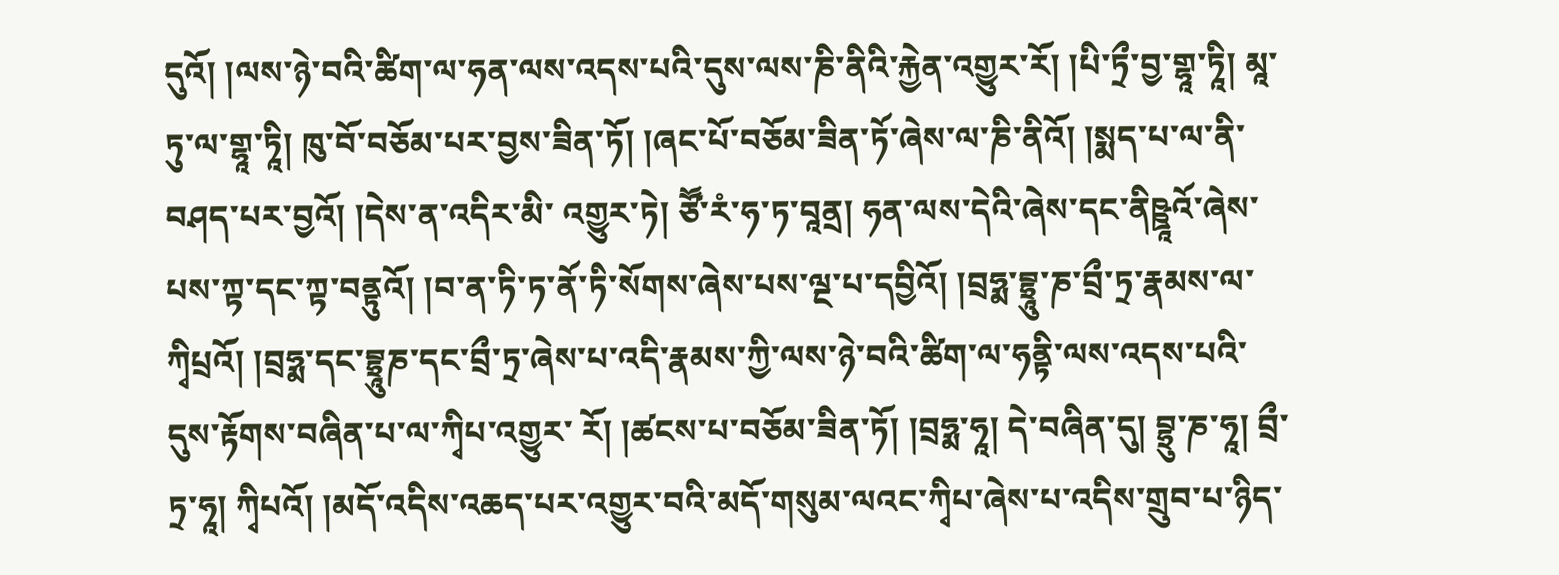དུའོ། །ལས་ཉེ་བའི་ཚིག་ལ་ཧན་ལས་འདས་པའི་དུས་ལས་ཎི་ནིའི་རྐྱེན་འགྱུར་རོ། །པི་ཏྲྀ་བྱ་གྷཱ་ཏཱི། མཱ་ཏུ་ལ་གྷཱ་ཏཱི། ཁུ་བོ་བཅོམ་པར་བྱས་ཟིན་ཏོ། །ཞང་པོ་བཅོམ་ཟིན་ཏོ་ཞེས་ལ་ཎི་ནིའོ། །སྨད་པ་ལ་ནི་བཤད་པར་བྱའོ། །དེས་ན་འདིར་མི་ འགྱུར་ཏེ། ཙཽ་རཾ་ཧ་ཏ་བཱནྲ། ཧན་ལས་དེའི་ཞེས་དང་ནིཥྛཱའོ་ཞེས་པས་ཀྟ་དང་ཀྟ་བནྟུའོ། །བ་ན་ཏི་ཏ་ནོ་ཏི་སོགས་ཞེས་པས་ལྔ་པ་དབྱིའོ། །བྲཧྨ་བྷྲཱུ་ཎ་བྲྀ་ཏྲ་རྣམས་ལ་ཀྭིཔྲའོ། །བྲཧྨ་དང་བྷྲཱུཎ་དང་བྲྀ་ཏྲ་ཞེས་པ་འདི་རྣམས་ཀྱི་ལས་ཉེ་བའི་ཚིག་ལ་ཧནྟི་ལས་འདས་པའི་དུས་རྟོགས་བཞིན་པ་ལ་ཀྭིཔ་འགྱུར་ རོ། །ཚངས་པ་བཅོམ་ཟིན་ཏོ། །བྲཧྨ་ཧཱ། དེ་བཞིན་དུ། བྷྲུ་ཎ་ཧཱ། བྲྀ་ཏྲ་ཧཱ། ཀྭིཔའོ། །མདོ་འདིས་འཆད་པར་འགྱུར་བའི་མདོ་གསུམ་ལའང་ཀྭིཔ་ཞེས་པ་འདིས་གྲུབ་པ་ཉིད་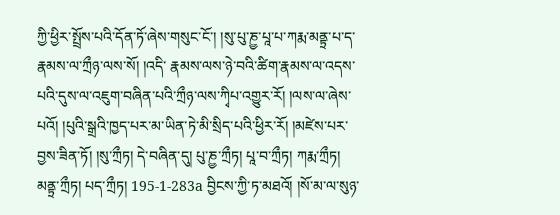ཀྱི་ཕྱིར་སྤྲོས་པའི་དོན་ཏོ་ཞེས་གསུང་ངོ་། །སུ་པུ་ཎྱ་པཱ་པ་ཀརྨ་མནྟྲ་པ་ད་རྣམས་ལ་ཀྲྀཉ་ལས་སོ། །འདི་ རྣམས་ལས་ཉེ་བའི་ཚིག་རྣམས་ལ་འདས་པའི་དུས་ལ་འཇུག་བཞིན་པའི་ཀྲྀཉ་ལས་ཀྭིཔ་འགྱུར་རོ། །ལས་ལ་ཞེས་པའོ། །པུའི་སྒྲའི་ཁྱད་པར་མ་ཡིན་ཏེ་མི་སྲིད་པའི་ཕྱིར་རོ། །མཛེས་པར་བྱས་ཟིན་ཏོ། །སུ་ཀྲྀཏ། དེ་བཞིན་དུ། པུ་ཎྱ་ཀྲྀཏ། པཱ་བ་ཀྲྀཏ། ཀརྨ་ཀྲྀཏ། མནྟྲ་ཀྲྀཏ། པད་ཀྲྀཏ། 195-1-283a བྱིངས་ཀྱི་ཏ་མཐའོ། །སོ་མ་ལ་སུཉ་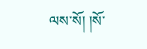ལས་སོ། །སོ་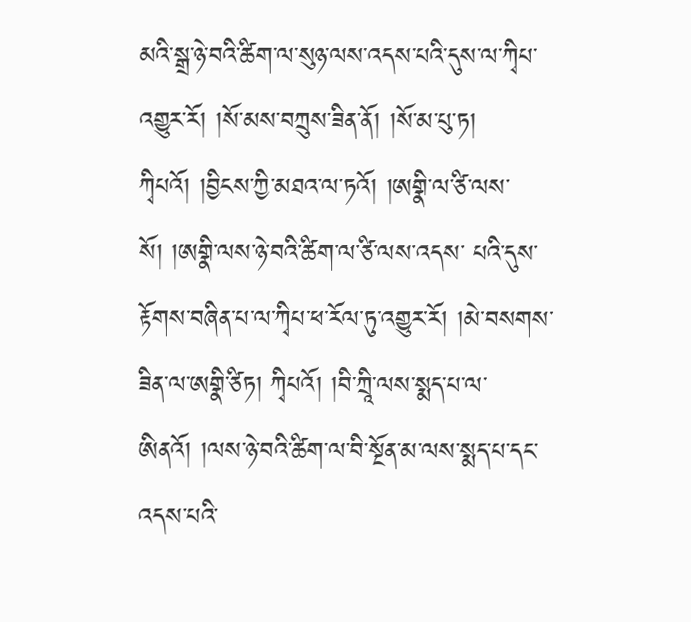མའི་སྒྲ་ཉེ་བའི་ཚིག་ལ་སུཉ་ལས་འདས་པའི་དུས་ལ་ཀྭིཔ་འགྱུར་རོ། །སོ་མས་བཀྲུས་ཟིན་ནོ། །སོ་མ་པུ་ཏ། ཀྭིཔའོ། །བྱིངས་ཀྱི་མཐའ་ལ་ཏའོ། །ཨགྣི་ལ་ཙི་ལས་སོ། །ཨགྣི་ལས་ཉེ་བའི་ཚིག་ལ་ཙི་ལས་འདས་ པའི་དུས་རྟོགས་བཞིན་པ་ལ་ཀྭིཔ་ཕ་རོལ་ཏུ་འགྱུར་རོ། །མེ་བསགས་ཟིན་ལ་ཨགྣི་ཙིཏ། ཀྭིཔའོ། །བི་ཀྲཱི་ལས་སྨད་པ་ལ་ཨིནའོ། །ལས་ཉེ་བའི་ཚིག་ལ་བི་སྔོན་མ་ལས་སྨད་པ་དང་འདས་པའི་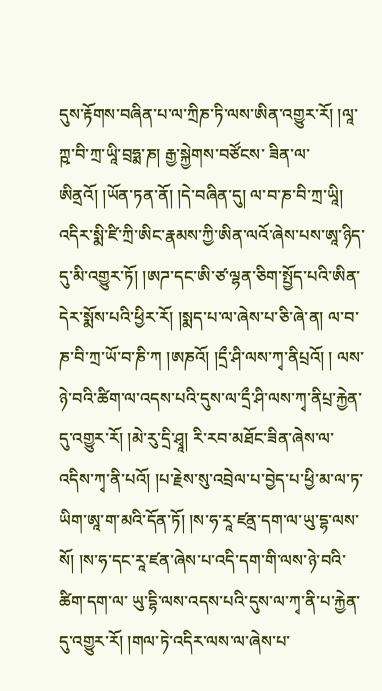དུས་རྟོགས་བཞིན་པ་ལ་ཀྲིཎ་ཏི་ལས་ཨིན་འགྱུར་རོ། །ལཱ་ཀྵ་བི་ཀྲ་ཡཱི་བྲཧྨ་ཎ། རྒྱ་སྐྱེགས་བཙོངས་ ཟིན་ལ་ཨིནྲའོ། །ཡོན་ཏན་ནོ། །དེ་བཞིན་དུ། ལ་བ་ཎ་བི་ཀྲ་ཡཱི། འདིར་སྨི་ཛི་ཀྲི་ཨིང་རྣམས་ཀྱི་ཨིན་ལའོ་ཞེས་པས་ཨཱ་ཉིད་དུ་མི་འགྱུར་ཏོ། །ཨཌ་དང་ཨི་ཙ་ལྷན་ཅིག་སྤྱོད་པའི་ཨིན་དེར་སྨོས་པའི་ཕྱིར་རོ། །སྨད་པ་ལ་ཞེས་པ་ཅི་ཞེ་ན། ལ་བ་ཎ་བི་ཀྲ་ཡོ་བ་ཎི་ཀ །ཨཎའོ། །དྲྀ་ཤི་ལས་ཀྭ་ནིཔྲའོ། ། ལས་ཉེ་བའི་ཚིག་ལ་འདས་པའི་དུས་ལ་དྲྀ་ཤི་ལས་ཀྭ་ནིཔྲ་རྐྱེན་དུ་འགྱུར་རོ། །མེ་རུ་དྲི་ཤྭཱ། རི་རབ་མཐོང་ཟིན་ཞེས་ལ་འདིས་ཀྭ་ནི་པའོ། །པ་རྗེས་སུ་འབྲེལ་པ་བྱེད་པ་ཕྱི་མ་ལ་ཏ་ཡིག་ཨཱ་ག་མའི་དོན་ཏོ། །ས་ཧ་རཱ་ཛནྲ་དག་ལ་ཡུ་དྷ་ལས་སོ། །ས་ཧ་དང་རཱ་ཛན་ཞེས་པ་འདི་དག་གི་ལས་ཉེ་བའི་ཚིག་དག་ལ་ ཡུ་དྷི་ལས་འདས་པའི་དུས་ལ་ཀྭ་ནི་པ་རྐྱེན་དུ་འགྱུར་རོ། །གལ་ཏེ་འདིར་ལས་ལ་ཞེས་པ་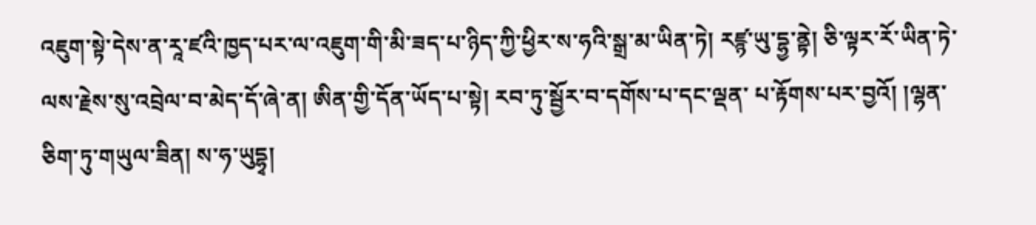འཇུག་སྟེ་དེས་ན་རཱ་ཛའི་ཁྱད་པར་ལ་འཇུག་གི་མི་ཟད་པ་ཉིད་ཀྱི་ཕྱིར་ས་ཧའི་སྒྲ་མ་ཡིན་ཏེ། རཛྙ་ཡུ་དྷྱ་ནྟེ། ཅི་ལྟར་རོ་ཡིན་ཏེ་ལས་རྗེས་སུ་འབྲེལ་བ་མེད་དོ་ཞེ་ན། ཨིན་གྱི་དོན་ཡོད་པ་སྟེ། རབ་ཏུ་སྦྱོར་བ་དགོས་པ་དང་ལྡན་ པ་རྟོགས་པར་བྱའོ། །ལྷན་ཅིག་ཏུ་གཡུལ་ཟིན། ས་ཧ་ཡུདྷྭ།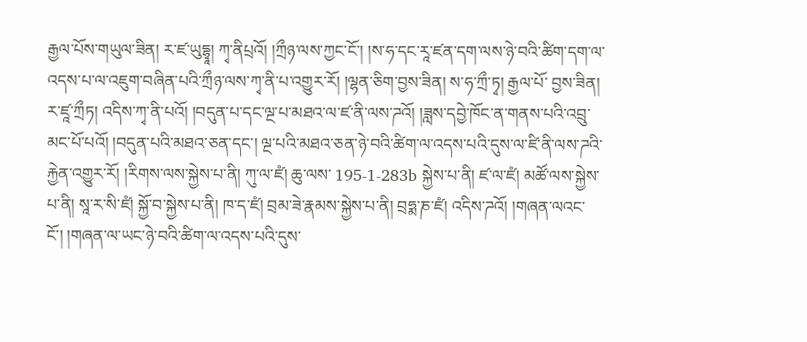རྒྱལ་པོས་གཡུལ་ཟིན། ར་ཛ་ཡུདྷྭཱ། ཀྭ་ནིཔྲའོ། །ཀྲྀཉ་ལས་ཀྱང་ངོ་། །ས་ཧ་དང་རཱ་ཛན་དག་ལས་ཉེ་བའི་ཚིག་དག་ལ་འདས་པ་ལ་འཇུག་བཞིན་པའི་ཀྲྀཉ་ལས་ཀྭ་ནི་པ་འགྱུར་རོ། །ལྷན་ཅིག་བྱས་ཟིན། ས་ཧ་ཀྲྀ་ཏྭ། རྒྱལ་པོ་ བྱས་ཟིན། ར་ཛཱ་ཀྲྀཏ། འདིས་ཀྭ་ནི་པའོ། །བདུན་པ་དང་ལྔ་པ་མཐའ་ལ་ཛ་ནི་ལས་ཌའོ། །ཟླས་དབྱེ་ཁོང་ན་གནས་པའི་འབྲུ་མང་པོ་པའོ། །བདུན་པའི་མཐའ་ཅན་དང་། ལྔ་པའི་མཐའ་ཅན་ཉེ་བའི་ཚིག་ལ་འདས་པའི་དུས་ལ་ཛི་ནི་ལས་ཌའི་རྐྱེན་འགྱུར་རོ། །རིགས་ལས་སྐྱེས་པ་ནི། ཀུ་ལ་ཛཾ། ཆུ་ལས་ 195-1-283b སྐྱེས་པ་ནི། ཛ་ལ་ཛཾ། མཚོ་ལས་སྐྱེས་པ་ནི། སཱ་ར་སི་ཛཾ། སྐྱོ་བ་སྐྱེས་པ་ནི། ཁ་ད་ཛཾ། བྲམ་ཟེ་རྣམས་སྐྱེས་པ་ནི། བྲཧྨ་ཎ་ཛཾ། འདིས་ཌའོ། །གཞན་ལའང་ངོ་། །གཞན་ལ་ཡང་ཉེ་བའི་ཚིག་ལ་འདས་པའི་དུས་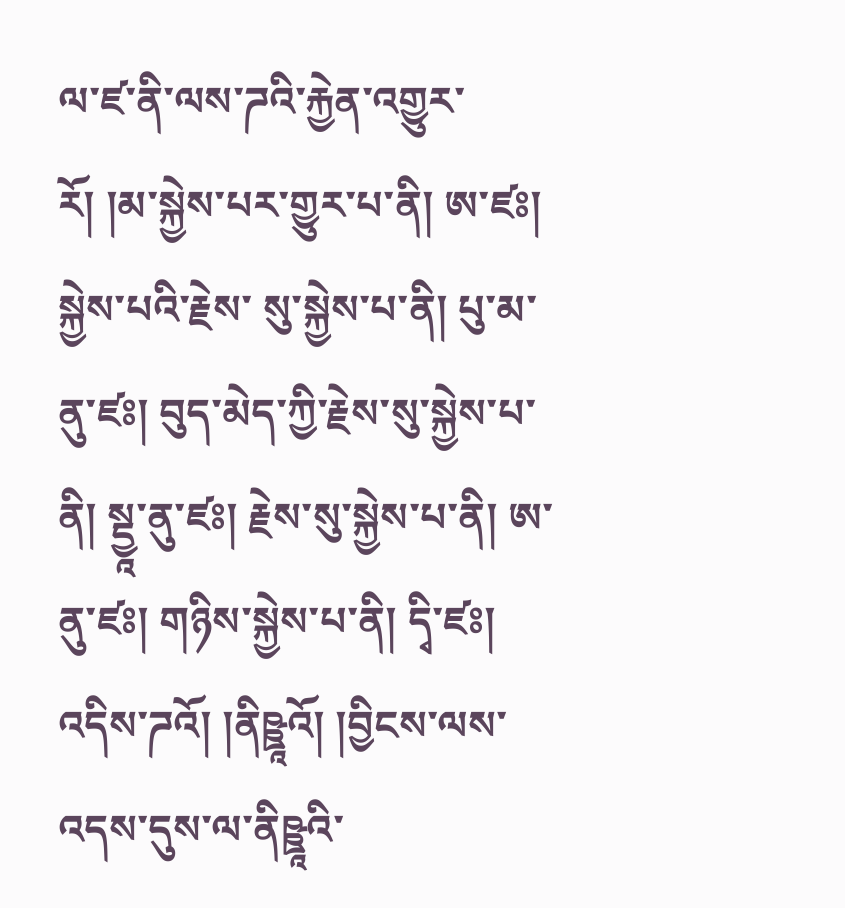ལ་ཛ་ནི་ལས་ཌའི་རྐྱེན་འགྱུར་རོ། །མ་སྐྱེས་པར་གྱུར་པ་ནི། ཨ་ཛཿ། སྐྱེས་པའི་རྗེས་ སུ་སྐྱེས་པ་ནི། པུ་མ་ནུ་ཛཿ། བུད་མེད་ཀྱི་རྗེས་སུ་སྐྱེས་པ་ནི། སྡྱཱ་ནུ་ཛཿ། རྗེས་སུ་སྐྱེས་པ་ནི། ཨ་ནུ་ཛཿ། གཉིས་སྐྱེས་པ་ནི། དྭི་ཛཿ། འདིས་ཌའོ། །ནིཥྛཱའོ། །བྱིངས་ལས་འདས་དུས་ལ་ནིཥྛཱའི་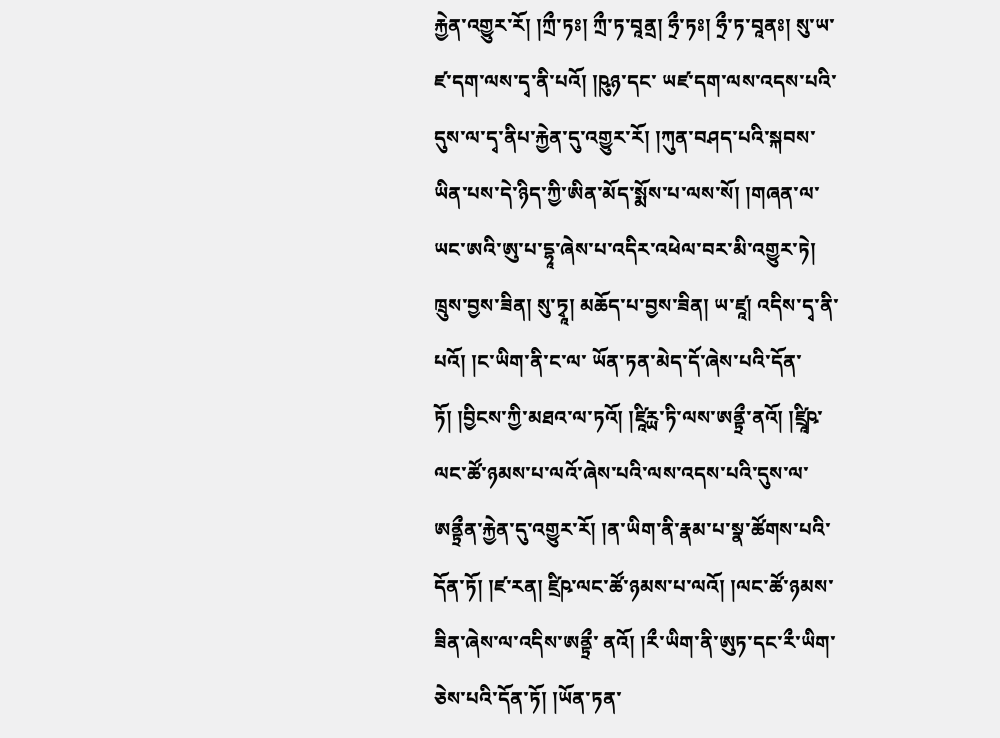རྐྱེན་འགྱུར་རོ། །ཀྲྀ་ཏཿ། ཀྲྀ་ཏ་བཱནྲ། ཧྲྀ་ཏཿ། ཧྲྀ་ཏ་བཱནཿ། སུ་ཡ་ཛ་དག་ལས་དྭ་ནི་པའོ། །ཥུཉ་དང་ ཡཛ་དག་ལས་འདས་པའི་དུས་ལ་དྭ་ནིཔ་རྐྱེན་དུ་འགྱུར་རོ། །ཀུན་བཤད་པའི་སྐབས་ཡིན་པས་དེ་ཉིད་ཀྱི་ཨིན་མོད་སྨོས་པ་ལས་སོ། །གཞན་ལ་ཡང་ཨའི་ཨུ་པ་དྷཱ་ཞེས་པ་འདིར་འཕེལ་བར་མི་འགྱུར་ཏེ། ཁྲུས་བྱས་ཟིན། སུ་ཏྭཱ། མཆོད་པ་བྱས་ཟིན། ཡ་ཛཱ། འདིས་དྭ་ནི་པའོ། །ང་ཡིག་ནི་ང་ལ་ ཡོན་ཏན་མེད་དོ་ཞེས་པའི་དོན་ཏོ། །བྱིངས་ཀྱི་མཐའ་ལ་ཏའོ། །ཛཱིཪྻ་ཏི་ལས་ཨནྟྲྀ་ནའོ། །ཛྲཱིཥ་ལང་ཚོ་ཉམས་པ་ལའོ་ཞེས་པའི་ལས་འདས་པའི་དུས་ལ་ཨནྟྲྀན་རྐྱེན་དུ་འགྱུར་རོ། །ན་ཡིག་ནི་རྣམ་པ་སྣ་ཚོགས་པའི་དོན་ཏོ། །ཛ་རན། ཛྲིཥ་ལང་ཚོ་ཉམས་པ་ལའོ། །ལང་ཚོ་ཉམས་ཟིན་ཞེས་ལ་འདིས་ཨནྟྲྀ་ ནའོ། །རྀ་ཡིག་ནི་ཨུཏ་དང་རྀ་ཡིག་ཅེས་པའི་དོན་ཏོ། །ཡོན་ཏན་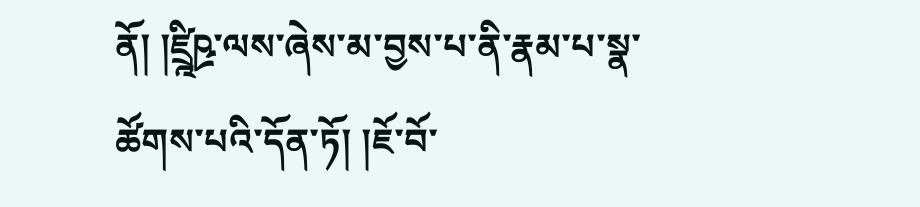ནོ། །ཛྲྰིཥྲ་ལས་ཞེས་མ་བྱས་པ་ནི་རྣམ་པ་སྣ་ཚོགས་པའི་དོན་ཏོ། །ཇོ་བོ་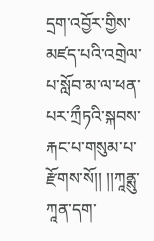དྲག་འབྱོར་གྱིས་མཛད་པའི་འགྲེལ་པ་སློབ་མ་ལ་ཕན་པར་ཀྲྀཏའི་སྐབས་རྐང་པ་གསུམ་པ་རྫོགས་སོ།། །།ཀཱནྶུ་ཀཱན་དག་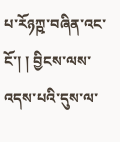པ་རོཉཀྵ་བཞིན་འང་ངོ་། ། བྱིངས་ལས་འདས་པའི་དུས་ལ་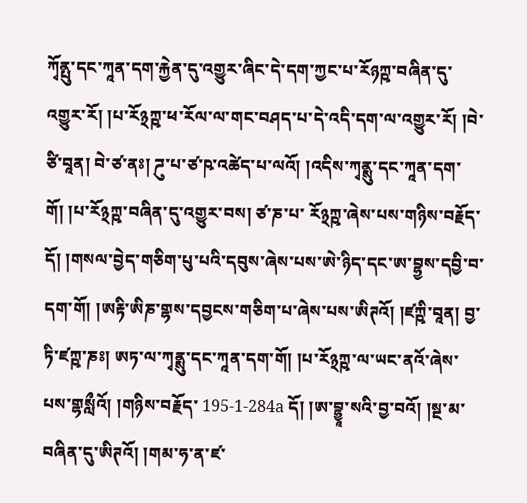ཀྭོནྤུ་དང་ཀཱན་དག་རྐྱེན་དུ་འགྱུར་ཞིང་དེ་དག་ཀྱང་པ་རོཉཀྵ་བཞིན་དུ་འགྱུར་རོ། །པ་རོ྅ཀྵ་ཕ་རོལ་ལ་གང་བཤད་པ་དེ་འདི་དག་ལ་འགྱུར་རོ། །བེ་ཙི་བཱན། བེ་ཙ་ནཿ། ཌུ་པ་ཙ་ཥ་འཚེད་པ་ལའོ། །འདིས་ཀྭནྶུ་དང་ཀཱན་དག་གོ། །པ་རོ྅ཀྵ་བཞིན་དུ་འགྱུར་བས། ཙ་ཎ་པ་ རོ྅ཀྵ་ཞེས་པས་གཉིས་བརྗོད་དོ། །གསལ་བྱེད་གཅིག་པུ་པའི་དབུས་ཞེས་པས་ཨེ་ཉིད་དང་ཨ་བྷྱས་དབྱི་བ་དག་གོ། །ཨརྟི་ཨིཎ་གྷས་དབྱངས་གཅིག་པ་ཞེས་པས་ཨིཊའོ། །ཛཀྵི་བཱན། བྱ་ཏི་ཛཀྵ་ཎཿ། ཨཏ་ལ་ཀྭནྶུ་དང་ཀཱན་དག་གོ། །པ་རོ྅ཀྵ་ལ་ཡང་ནའོ་ཞེས་པས་གྷསླྀའོ། །གཉིས་བརྗོད་ 195-1-284a དོ། །ཨ་བྷྱཱ་སའི་བྱ་བའོ། །སྔ་མ་བཞིན་དུ་ཨིཊའོ། །གམ་ཧ་ན་ཛ་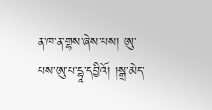ན་ཁ་ན་གྷས་ཞེས་པས། ཨུ་པས་ཨུ་པ་དྷཱ་དབྱིའོ། །སྒྲ་མེད་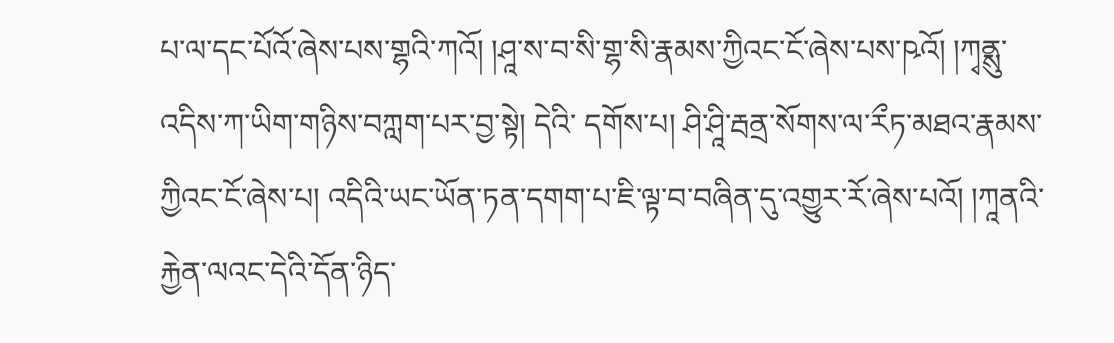པ་ལ་དང་པོའོ་ཞེས་པས་གྷའི་ཀའོ། །ཤཱ་ས་བ་སི་གྷ་སི་རྣམས་ཀྱིའང་ངོ་ཞེས་པས་ཥའོ། །ཀྭནྶུ་འདིས་ཀ་ཡིག་གཉིས་བཀླག་པར་བྱ་སྟེ། དེའི་ དགོས་པ། ཤི་ཤཱི་རྦནྲ་སོགས་ལ་རྀཏ་མཐའ་རྣམས་ཀྱིའང་ངོ་ཞེས་པ། འདིའི་ཡང་ཡོན་ཏན་དགག་པ་ཇི་ལྟ་བ་བཞིན་དུ་འགྱུར་རོ་ཞེས་པའོ། །ཀཱནའི་རྐྱེན་ལའང་དེའི་དོན་ཉིད་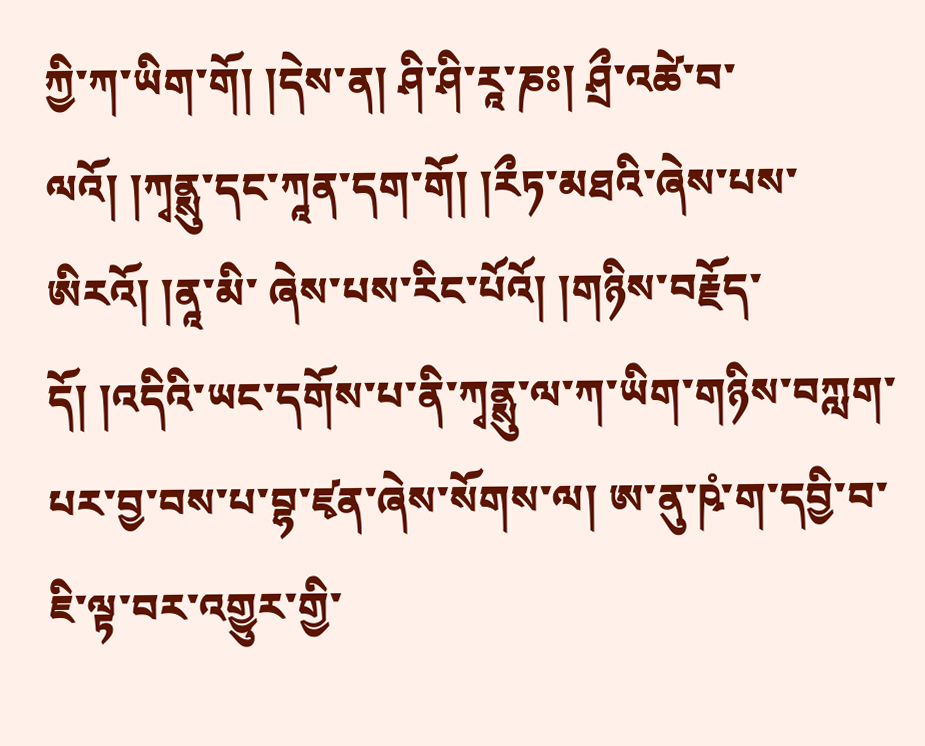ཀྱི་ཀ་ཡིག་གོ། །དེས་ན། ཤི་ཤི་རཱ་ཎཿ། ཤྲྀ་འཚེ་བ་ལའོ། །ཀྭནྶུ་དང་ཀཱན་དག་གོ། །རྀཏ་མཐའི་ཞེས་པས་ཨིརའོ། །ནཱ་མི་ ཞེས་པས་རིང་པོའོ། །གཉིས་བརྗོད་དོ། །འདིའི་ཡང་དགོས་པ་ནི་ཀྭནྶུ་ལ་ཀ་ཡིག་གཉིས་བཀླག་པར་བྱ་བས་པ་བྷ་ཛྭན་ཞེས་སོགས་ལ། ཨ་ནུ་ཥཾ་ག་དབྱི་བ་ཇི་ལྟ་བར་འགྱུར་གྱི་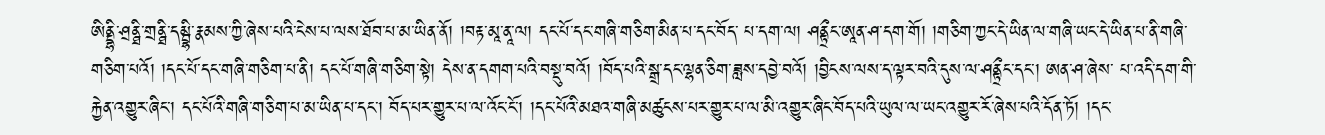ཨིནྡྷི་ཤྲནྠི་གྲནྠི་དམྦྷི་རྣམས་ཀྱི་ཞེས་པའི་ངེས་པ་ལས་ཐོབ་པ་མ་ཡིན་ནོ། །བརྟ་མཱ་ནཱ་ལ། དང་པོ་དང་གཞི་གཅིག་མིན་པ་དང་བོད་ པ་དག་ལ། ཤནྟྲྀང་ཨཱན་ཤ་དག་གོ། །གཅིག་ཀྱང་དེ་ཡིན་ལ་གཞི་ཡང་དེ་ཡིན་པ་ནི་གཞི་གཅིག་པའོ། །དང་པོ་དང་གཞི་གཅིག་པ་ནི། དང་པོ་གཞི་གཅིག་སྟེ། དེས་ན་དགག་པའི་བསྡུ་བའོ། །བོད་པའི་སྒྲ་དང་ལྷན་ཅིག་ཟླས་དབྱེ་བའོ། །བྱིངས་ལས་ད་ལྟར་བའི་དུས་ལ་ཤནྟྲྀང་དང་། ཨན་ཤ་ཞེས་ པ་འདི་དག་གི་རྐྱེན་འགྱུར་ཞིང་། དང་པོའི་གཞི་གཅིག་པ་མ་ཡིན་པ་དང་། བོད་པར་གྱུར་པ་ལ་འོང་ངོ་། །དང་པོའི་མཐའ་གཞི་མཚུངས་པར་གྱུར་པ་ལ་མི་འགྱུར་ཞིང་བོད་པའི་ཡུལ་ལ་ཡང་འགྱུར་རོ་ཞེས་པའི་དོན་ཏོ། །དང་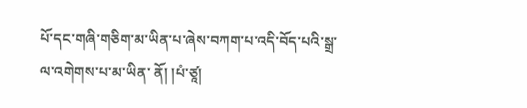པོ་དང་གཞི་གཅིག་མ་ཡིན་པ་ཞེས་བཀག་པ་འདི་བོད་པའི་སྒྲ་ལ་འགེགས་པ་མ་ཡིན་ ནོ། །པཾ་ཙཱ།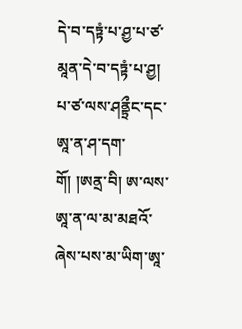དེ་བ་དཏྟཾ་པ་ཤྱ་པ་ཙ་མཱན་དེ་བ་དཏྟཾ་པ་ཤྱ། པ་ཙ་ལས་ཤནྟྲྀང་དང་ཨཱ་ན་ཤ་དག་གོ། །ཨནྲ་བི། ཨ་ལས་ཨཱ་ན་ལ་མ་མཐའོ་ཞེས་པས་མ་ཡིག་ཨཱ་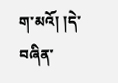ག་མའོ། །དེ་བཞིན་